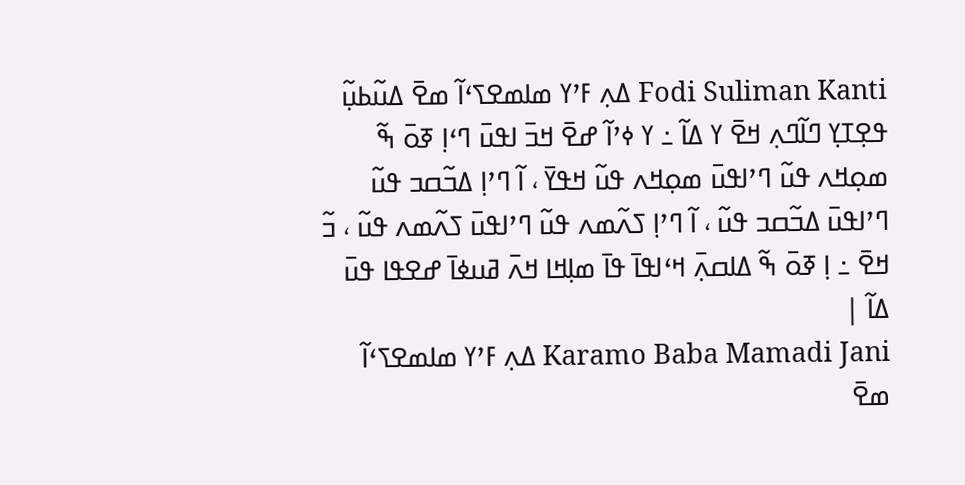Fodi Suliman Kanti ߡߍ߲ ߓߴߌ ߘߊߘߐߖߵߊ߬ ߘߐ߫ ߡߎ߬ߕߎ߲߬ ߟߐ߲ߠߌ߲ ߣߊ߬ߣߍ߲ ߞߐ߫ ߌ ߡߊ߬ ߸ ߌ ߦߴߊ߬ ߝߐ߫ ߞߏ߫ ߊߟߎ߫ ߣߵߊ߲ ߧߋ߫ ߒ߬ ߘߋ߲ߞߍ ߟߎ߬ ߣߴߊߟߎ߫ ߘߋ߲ߞߍ ߟߎ߬ ߞߟߌ߫ ، ߊ߬ ߣߴߊ߲ ߡߏ߬ߛߏ ߟߎ߬ ߣߴߊߟߎ߫ ߡߏ߬ߛߏ ߟߎ߬ ، ߊ߬ ߣߴߊ߲ ߖߍ߬ߘߍ ߟߎ߬ ߣߴߊߟߎ߫ ߖߍ߬ߘߍ ߟߎ߬ ، ߏ߬ ߞߐ߫ ߸ ߊ߲ ߧߋ߫ ߒ߬ ߡߊߛߍ߲߫ ߞߵߊߟߊ߫ ߟߊ߫ ߘߊ߲ߞߊ ߞߍ߫ ߥߎߦߊ߫ ߝߐߟߊ ߟߎ߫ ߡߊ߬ |
Karamo Baba Mamadi Jani ߡߍ߲ ߓߴߌ ߘߊߘߐߖߵߊ߬ ߘߐ߫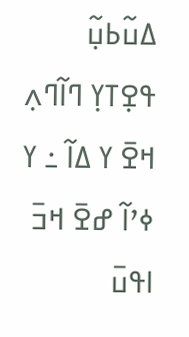ߡߎ߬ߕߎ߲߬ ߟߐ߲ߠߌ߲ ߣߊ߬ߣߍ߲ ߞߐ߫ ߌ ߡߊ߬ ߸ ߌ ߦߴߊ߬ ߝߐ߫ ߞߏ߫ ߊߟߎ߫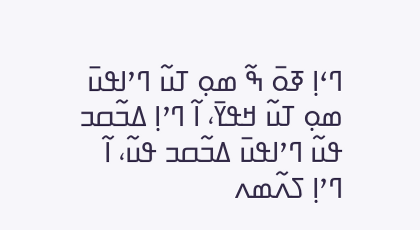ߣߵߊ߲ ߧߋ߫ ߒ߬ ߘߋ߲ ߠߎ߬ ߣߴߊߟߎ߫ ߘߋ߲ ߠߎ߬ ߞߟߌ߫، ߊ߬ ߣߴߊ߲ ߡߏ߬ߛߏ ߟߎ߬ ߣߴߊߟߎ߫ ߡߏ߬ߛߏ ߟߎ߬، ߊ߬ ߣߴߊ߲ ߖߍ߬ߘߍ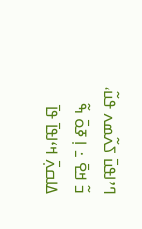ߣߴߊߟߎ߫ ߖߍ߬ߘߍ ߟߎ߬، ߏ߬ ߞߐ߫ ߸ ߊ߲ ߧߋ߫ ߒ߬ ߡߊߛߍ߲߫ ߞߵߊߟߊ߫ ߟߊ߫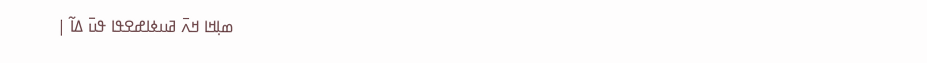ߘߊ߲ߞߊ ߞߍ߫ ߥߎߦߊߝߐߟߊ ߟߎ߫ ߡߊ߬ |